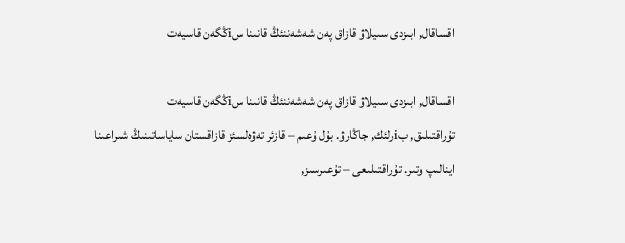اقساقال, ابىزدى سىيلاۋ قازاق پەن شەشەننئڭ قانىنا سiڭگەن قاسيەت

اقساقال, ابىزدى سىيلاۋ قازاق پەن شەشەننئڭ قانىنا سiڭگەن قاسيەت
تۇراقتىلىق, بiرلئك, جاڭارۋ. بۇل ۇعىم – قازئر تەۋەلسئز قازاقستان ساياساتىنىڭ شىراعىنا اينالىپ وتىر. تۇراقتىلىعى – تۇعىرسىز,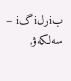بiرلiگi – سەلكەۋ,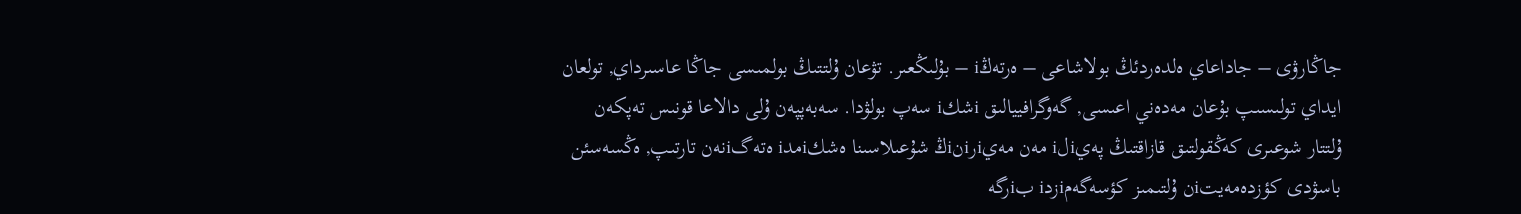جاڭارۋى – جاداعاي ەلدەردئڭ بولاشاعى – ەرتەڭi – بۇلىڭعىر. تۋعان ۇلتتىڭ بولمىسى جاڭا عاسىرداي, تولعان ايداي تولىسىپ بۇعان مەدەني اعىسى, گەوگرافييالىق iشكi سەپ بولۋدا. سەبەپپەن ۇلى دالاعا قونىس تەپكەن ۇلتتار شوعىرى كەڭقولتىق قازاقتىڭ پەيiلi مەن مەيiرiنiڭ شۇعىلاسىنا ەشكiمدi ەتەگiنەن تارتىپ, ەڭسەسئن باسۋدى كؤزدەمەيتiن ۇلتىمىز كؤسەگەمiزدi بiرگە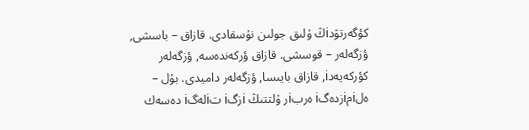كؤگەرتۋدiڭ ۇلىق جولىن نۇسقادى. قازاق – باسشى, ؤزگەلەر – قوسشى. قازاق ؤركەندەسە, ؤزگەلەر كؤركەيەدi, قازاق بايىسا, ؤزگەلەر داميدى. بۇل – ەلiمiزدەگi ەربiر ۇلتتىڭ iزگi تiلەگi دەسەك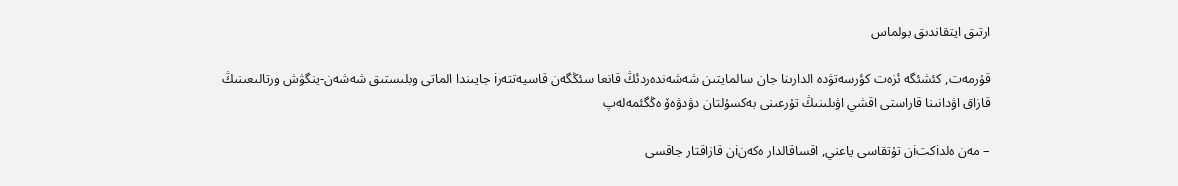ارتىق ايتقاندىق بولماس

قۇرمەت, كئشئگە ئزەت كؤرسەتۋدە الدارىنا جان سالمايتىن شەشەندەردئڭ قانعا سئڭگەن قاسيەتتەرi جايىندا الماتى وبلىستىق شەشەن-ينگۋش ورتالىعىنىڭ قازاق اۋدانىنا قاراستى اقشي اۋىلىنىڭ تۇرعىنى بەكسۇلتان دۋدۋەۆ ەڭگئمەلەپ

– مەن ەلدiكتiن تۇتقاسى ياعني, اقساقالدار ەكەنiن قازاقتار جاقسى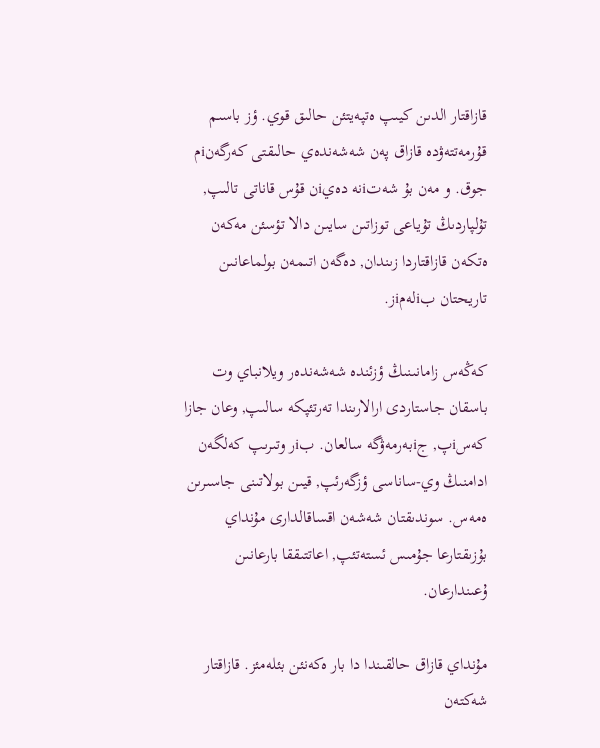قازاقتار الدىن كيىپ ەتپەيتئن حالىق قوي. ؤز باسىم قۇرمەتتەۋدە قازاق پەن شەشەندەي حالىقتى كەرگەنiم جوق. و مەن بۇ شەتiنە دەيiن قۇس قاناتى تالىپ, تۇلپاردىڭ تۇياعى توزاتىن سايىن دالا تؤسئن مەكەن ەتكەن قازاقتاردا زىندان, دەگەن اتىمەن بولماعانىن تاريحتان بiلەمiز.

كەڭەس زامانىنىڭ ؤزئندە شەشەندەر ويلانباي وت باسقان جاستاردى ارالارىندا تەرتئپكە سالىپ, وعان جازا كەسiپ, جiبەرمەۋگە سالعان. بiر وتىرىپ كەلگەن ادامنىڭ وي-ساناسى ؤزگەرئپ, قيىن بولاتىنى جاسىرىن ەمەس. سوندىقتان شەشەن اقساقالدارى مۇنداي بۇزىقتارعا جۇمىس ئستەتئپ, اعاتتىققا بارعانىن ۇعىندارعان.

مۇنداي قازاق حالقىندا دا بار ەكەنئن بئلەمئز. قازاقتار شەكتەن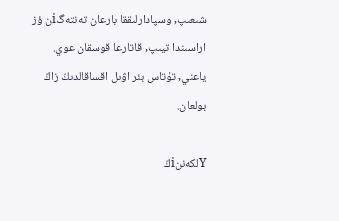شىعىپ, وسپادارلىققا بارعان تەنتەگiن ؤز اراسىندا تيىپ, قاتارعا قوسقان عوي. ياعني, تۇتاس بئر اۋىل اقساقالدىڭ زاڭ بولعان.

Yلكەننiڭ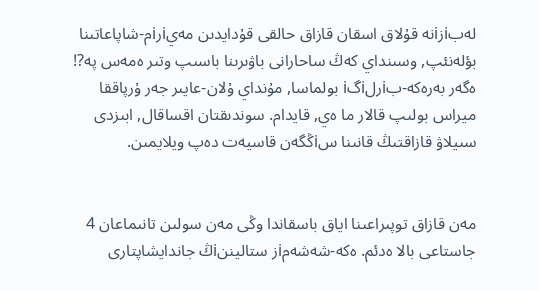لەبiزiنە قۇلاق اسقان قازاق حالقى قۇدايدىن مەيiرiم-شاپاعاتىنا بؤلەنئپ, وسىنداي كەڭ ساحارانى باۋىرىنا باسىپ وتىر ەمەس پە?! ەگەر بەرەكە-بiرلiگi بولماسا, مۇنداي ۇلان-عايىر جەر ۇرپاققا ميراس بولىپ قالار ما ەي, قايدام. سوندىقتان اقساقال, ابىزدى سىيلاۋ قازاقتىڭ قانىنا سiڭگەن قاسيەت دەپ ويلايمىن.


مەن قازاق توپىراعىنا اياق باسقاندا وڭى مەن سولىن تانىماعان 4 جاستاعى بالا ەدئم. ەكە-شەشەمiز ستاليننiڭ جاندايشاپتارى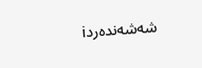شەشەندەردi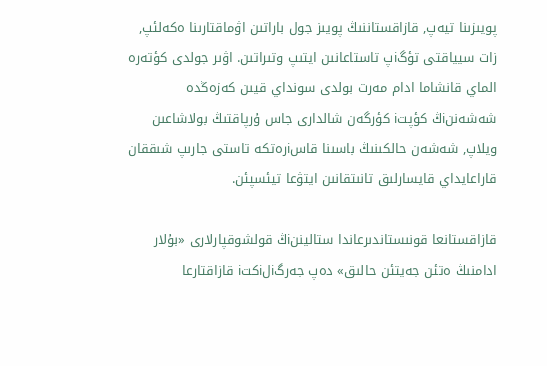پويىزىنا تيەپ, قازاقستاننىڭ پويىز جول باراتىن اۋماقتارىنا ەكەلئپ, زات سيياقتى تؤگiپ تاستاعانىن ايتىپ وتىراتىن. اۋىر جولدى كؤتەرە الماي قانشاما ادام مەرت بولدى سونداي قيىن كەزەڭدە شەشەننiڭ كؤپتi كؤرگەن شالدارى جاس ۇرپاقتىڭ بولاشاعىن ويلاپ, شەشەن حالكىنىڭ باسىنا قاسiرەتكە تاستى جارىپ شىققان قاراعايداي قايسارلىق تانىتقانىن ايتۋعا تيئسپئن.

قازاقستانعا قونىستاندىرعاندا ستاليننiڭ قولشوقپارلارى «بۇلار ادامنىڭ ەتئن جەيتئن حالىق» دەپ جەرگiلiكتi قازاقتارعا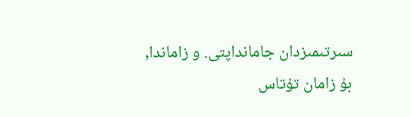سىرتىمىزدان جامانداپتى. و زاماندا, بۇ زامان تۇتاس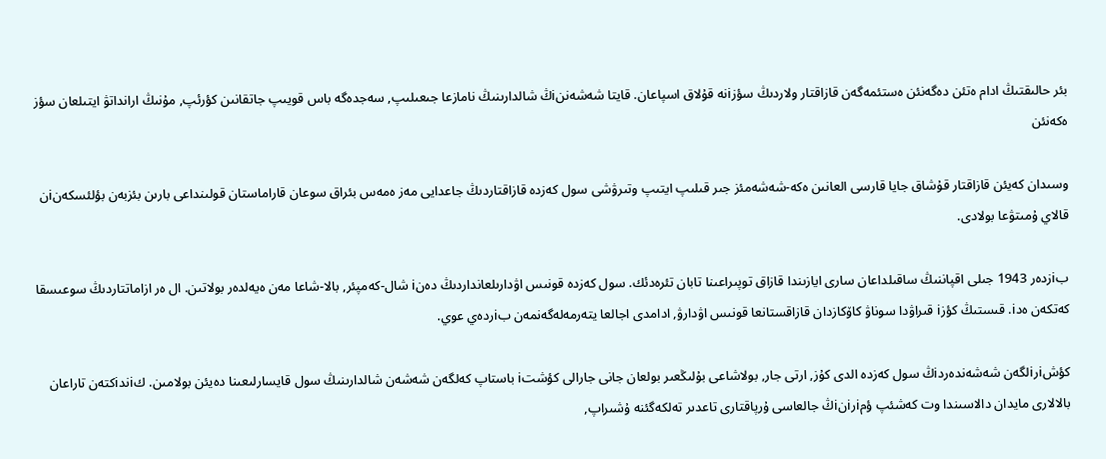بئر حالىقتىڭ ادام ەتئن دەگەنئن ەستئمەگەن قازاقتار ولاردىڭ سؤزiنە قۇلاق اسپاعان. قايتا شەشەننiڭ شالدارىنىڭ نامازعا جىعىلىپ, سەجدەگە باس قويىپ جاتقانىن كؤرئپ, مۇنىڭ ارانداتۋ ايتىلعان سؤز ەكەنئن

وسىدان كەيئن قازاقتار قۇشاق جايا قارسى العانىن ەكە-شەشەمئز جىر قىلىپ ايتىپ وتىرۋشى سول كەزدە قازاقتاردىڭ جاعدايى مەز ەمەس بئراق سوعان قاراماستان قولىنداعى بارىن بئزبەن بؤلئسكەنiن قالاي ۇمىتۋعا بولادى.

بiزدەر 1943 جىلى اقپاننىڭ ساقىلداعان سارى ايازىندا قازاق توپىراعىنا تابان تئرەدئك. سول كەزدە قونىس اۋدارىلعانداردىڭ دەنi شال-كەمپئر, بالا-شاعا مەن ەيەلدەر بولاتىن. ال ەر ازاماتتاردىڭ سوعىسقا كەتكەن ەدi. قىستىڭ كؤزi قىراۋدا سوناۋ كاۆكازدان قازاقستانعا قونىس اۋدارۋ, ادامدى اجالعا يتەرمەلەگەنمەن بiردەي عوي.

كؤشiرiلگەن شەشەندەردiڭ سول كەزدە الدى كۇز, ارتى جار, بولاشاعى بۇلىڭعىر بولعان جانى جارالى كؤشتi باستاپ كەلگەن شەشەن شالدارىنىڭ سول قايسارلىعىنا دەيئن بولامىن. كiندiكتەن تاراعان بالالارى مايدان دالاسىندا وت كەشئپ ؤمiرiنiڭ جالعاسى ۇرپاقتارى تاعدىر تەلكەگئنە ۇشىراپ,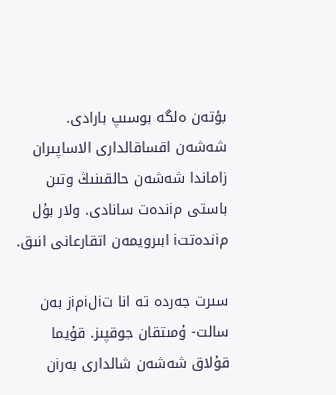بؤتەن ەلگە بوسىپ بارادى. شەشەن اقساقالدارى الاساپىران زاماندا شەشەن حالقىنىڭ وتىن باستى مiندەت سانادى. ولار بۇل مiندەتتi ابىرويمەن اتقارعانى انىق.

سىرت جەردە تە انا تiلiمiز بەن سالت- ۇمىتقان جوقپىز. قۇيما قۇلاق شەشەن شالدارى بەرiن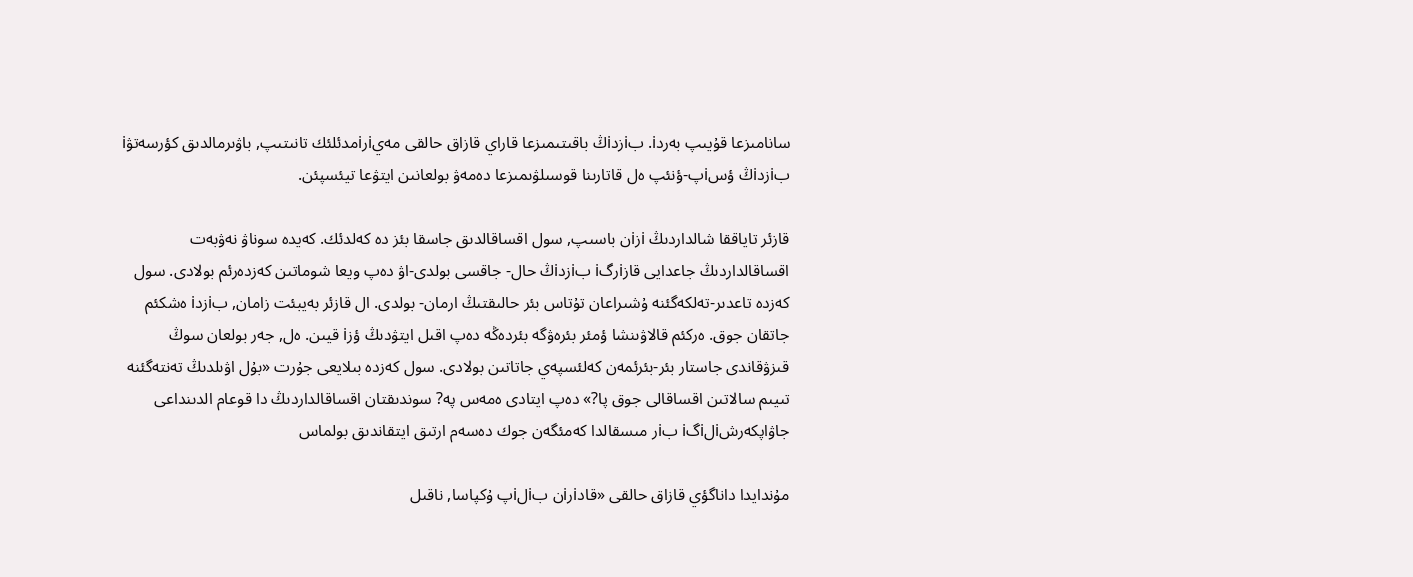سانامىزعا قۇيىپ بەردi. بiزدiڭ باقىتىمىزعا قاراي قازاق حالقى مەيiرiمدئلئك تانىتىپ, باۋىرمالدىق كؤرسەتۋi بiزدiڭ ؤسiپ-ؤنئپ ەل قاتارىنا قوسىلۋىمىزعا دەمەۋ بولعانىن ايتۋعا تيئسپئن.

قازئر تاياققا شالداردىڭ iزiن باسىپ, سول اقساقالدىق جاسقا بئز دە كەلدئك. كەيدە سوناۋ نەۋبەت اقساقالداردىڭ جاعدايى قازiرگi بiزدiڭ حال- جاقسى بولدى-اۋ دەپ ويعا شوماتىن كەزدەرئم بولادى. سول كەزدە تاعدىر-تەلكەگئنە ۇشىراعان تۇتاس بئر حالىقتىڭ ارمان- بولدى. ال قازئر بەيبئت زامان, بiزدi ەشكئم جاتقان جوق. ەركئم قالاۋىنشا ؤمئر بئرەۋگە بئردەڭە دەپ اقىل ايتۋدىڭ ؤزi قيىن. ەل, جەر بولعان سوڭ قىزۋقاندى جاستار بئر-بئرئمەن كەلئسپەي جاتاتىن بولادى. سول كەزدە بىلايعى جۇرت «بۇل اۋىلدىڭ تەنتەگئنە تىيىم سالاتىن اقساقالى جوق پا?» دەپ ايتادى ەمەس پە? سوندىقتان اقساقالداردىڭ دا قوعام الدىنداعى جاۋاپكەرشiلiگi بiر مىسقالدا كەمئگەن جوك دەسەم ارتىق ايتقاندىق بولماس

مۇندايدا داناگؤي قازاق حالقى «قادiرiن بiلiپ ۇكپاسا, ناقىل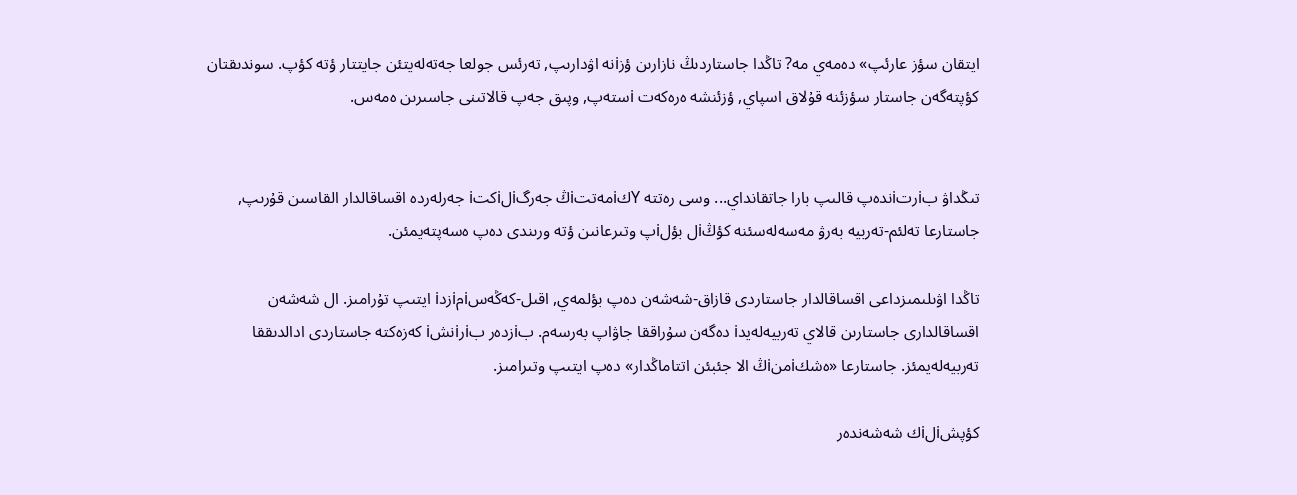ايتقان سؤز عارئپ» دەمەي مە? تاڭدا جاستاردىڭ نازارىن ؤزiنە اۋدارىپ, تەرئس جولعا جەتەلەيتئن جايتتار ؤتە كؤپ. سوندىقتان كؤپتەگەن جاستار سؤزئنە قۇلاق اسپاي, ؤزئنشە ەرەكەت iستەپ, وپىق جەپ قالاتىنى جاسىرىن ەمەس.


تىڭداۋ بiرتiندەپ قالىپ بارا جاتقانداي... وسى رەتتە Yكiمەتتiڭ جەرگiلiكتi جەرلەردە اقساقالدار القاسىن قۇرىپ, جاستارعا تەلئم-تەربيە بەرۋ مەسەلەسئنە كؤڭiل بؤلiپ وتىرعانىن ؤتە ورىندى دەپ ەسەپتەيمئن.

تاڭدا اۋىلىمىزداعى اقساقالدار جاستاردى قازاق-شەشەن دەپ بؤلمەي, اقىل-كەڭەسiمiزدi ايتىپ تۇرامىز. ال شەشەن اقساقالدارى جاستارىن قالاي تەربيەلەيدi دەگەن سۇراققا جاۋاپ بەرسەم. بiزدەر بiرiنشi كەزەكتە جاستاردى ادالدىققا تەربيەلەيمئز. جاستارعا «ەشكiمنiڭ الا جئبئن اتتاماڭدار» دەپ ايتىپ وتىرامىز.

كؤپشiلiك شەشەندەر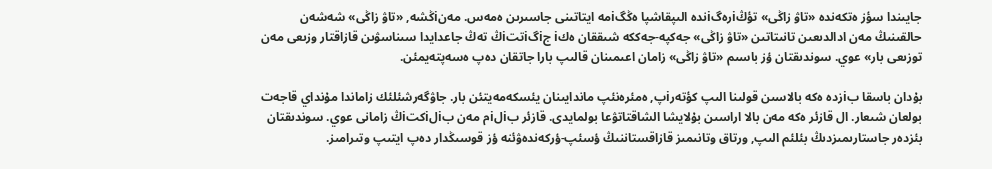جايىندا سؤز ەتكەندە «تاۋ زاڭى» تؤڭiرەگiندە الىپقاشپا ەڭگiمە ايتاتىنى جاسىرىن ەمەس. مەنiڭشە, «تاۋ زاڭى» شەشەن حالقىنىڭ مەن ادالدىعىن تانىتاتىن «تاۋ زاڭى» جەكپە-جەككە شىققان ەكi جiگiتتiڭ تەڭ جاعدايدا سىناسۋىن قازاقتار وزىعى مەن توزىعى بار» عوي. سوندىقتان ؤز باسىم «تاۋ زاڭى» زامان اعىمىنان قالىپ بارا جاتقان دەپ ەسەپتەيمئن.

بۇدان باسقا بiزدە ەكە بالاسىن قولىنا الىپ كؤتەرiپ, ەمئرەنئپ ماندايىنان يئسكەمەيتئن بار. جاۋگەرشئلئك زاماندا مۇنداي قاجەت بولعان شىعار. ال قازئر ەكە مەن بالا اراسىن بۇلايشا الشاقتاتۋعا بولمايدى. قازئر بiلiم مەن بiلiكتiڭ زامانى عوي. سوندىقتان بئزدەر جاستارىمىزدىڭ بئلئم الىپ, ورتاق وتانىمىز قازاقستاننىڭ ؤسئپ-ؤركەندەۋئنە ؤز قوسىڭدار دەپ ايتىپ وتىرامىز.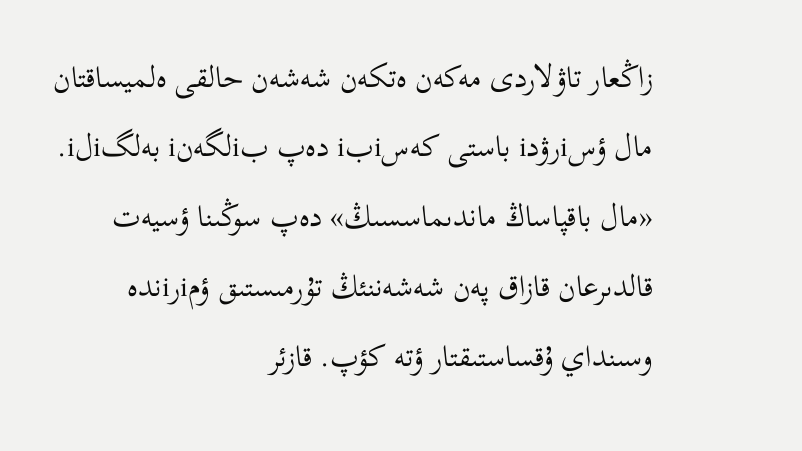زاڭعار تاۋلاردى مەكەن ەتكەن شەشەن حالقى ەلميساقتان مال ؤسiرۋدi باستى كەسiبi دەپ بiلگەنi بەلگiلi. «مال باقپاساڭ ماندىماسسىڭ» دەپ سوڭىنا ؤسيەت قالدىرعان قازاق پەن شەشەننئڭ تۇرمىستىق ؤمiرiندە وسىنداي ۇقساستىقتار ؤتە كؤپ. قازئر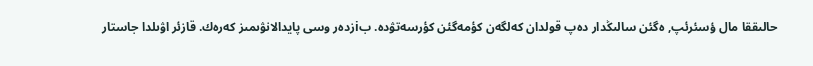حالىققا مال ؤسئرئپ, ەگئن سالىڭدار دەپ قولدان كەلگەن كؤمەگئن كؤرسەتۋدە. بiزدەر وسى پايدالانۋىمىز كەرەك. قازئر اۋىلدا جاستار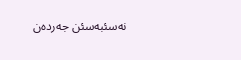نەسئبەسئن جەردەن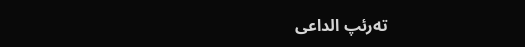تەرئپ الداعى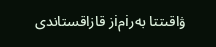ۋاقىتتا بەرiمiز قازاقستاندى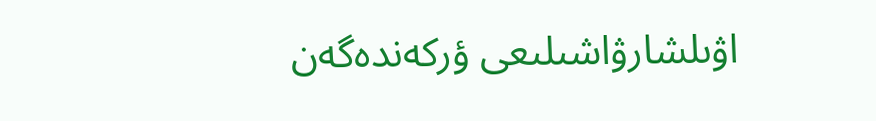اۋىلشارۋاشىلىعى ؤركەندەگەن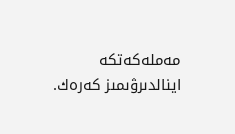مەملەكەتكە اينالدىرۋىمىز كەرەك.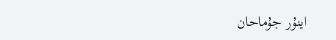اينۇر جۇماحان